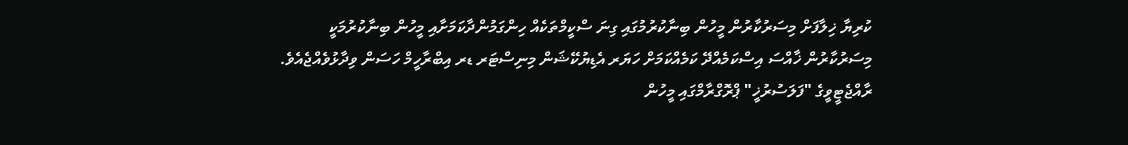ކުރިޔާ ޚިލާފަށް މިސަރުކާރުން މީހުން ބިނާކުރުމުގައި ގިނަ ސްކީމްތަކެއް ހިންގަމުންދާކަމަށާއި މީހުން ބިނާކުރުމަކީ މިސަރުކާރުން ޚާއްސަ އިސްކަމެއްދޭ ކަމެއްކަމަށް ހަޔަރ އެޑިޔުކޭޝަން މިނިސްޓަރ ޑރ އިބްރާހީމް ހަސަން ވިދާޅުވެއްޖެއެވެ.
ރާއްޖެޓީވީގެ "ފަލަސުރުޚީ" ޕްރޮގްރާމްގައި މީހުން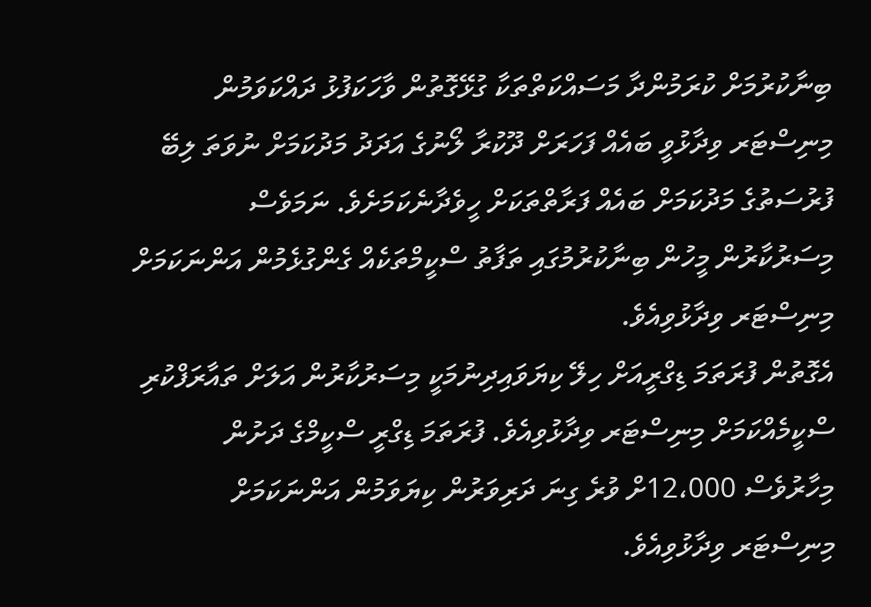ބިނާކުރުމަށް ކުރަމުންދާ މަސައްކަތްތަކާ ގުޅޭގޮތުން ވާހަކަފުޅު ދައްކަވަމުން މިނިސްޓަރ ވިދާޅުވީ ބައެއް ފަހަރަށް ދޫކުރާ ލޯނުގެ އަދަދު މަދުކަމަށް ނުވަތަ ލިބޭ ފުރުސަތުގެ މަދުކަމަށް ބައެއް ފަރާތްތަކަށް ހީވެދާނެކަމަށެވެ. ނަމަވެސް މިސަރުކާރުން މީހުން ބިނާކުރުމުގައި ތަފާތު ސްކީމްތަކެއް ގެންގުޅެމުން އަންނަކަމަށް މިނިސްޓަރ ވިދާޅުވިއެވެ.
އެގޮތުން ފުރަތަމަ ޑިގްރީއަށް ހިލޭ ކިޔަވައިދިނުމަކީ މިސަރުކާރުން އަލަށް ތައާރަފްކުރި ސްކީމެއްކަމަށް މިނިސްޓަރ ވިދާޅުވިއެވެ. ފުރަތަމަ ޑިގްރީ ސްކީމްގެ ދަށުން މިހާރުވެސް 12،000ށް ވުރެ ގިނަ ދަރިވަރުން ކިޔަވަމުން އަންނަކަމަށް މިނިސްޓަރ ވިދާޅުވިއެވެ.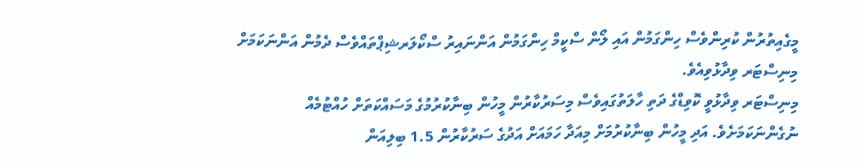މީގެއިތުރުން ކުރިންވެސް ހިންގަމުން އައި ލޯން ސްކީމް ހިންގަމުން އަންނައިރު ސްކޯލަރޝިޕްތައްވެސް ދެމުން އަންނަކަމަށް މިނިސްޓަރ ވިދާޅުވިއެވެ.
މިނިސްޓަރ ވިދާޅުވީ ކޮވިޑްގެ ދަތި ހާލަތުގައިވެސް މިސަރުކާރުން މީހުން ބިނާކުރުމުގެ މަސައްކަތަށް ހުއްޓުމެއް ނުގެންނަކަމަށެވެ. އަދި މީހުން ބިނާކުރުމަށް މިއަދާ ހަމައަށް އަދުގެ ސަރުކާރުން 1.5 ބިލިއަން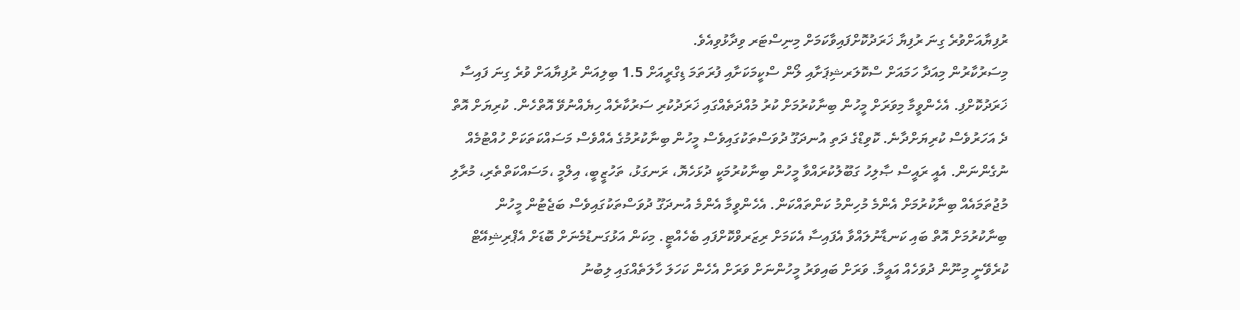ރުފިޔާއަށްވުރެ ގިނަ ރުފިޔާ ޚަރަދުކޮށްފައިވާކަމަށް މިނިސްޓަރ ވިދާޅުވިއެވެ.
މިސަރުކާރުން މިއަދާ ހަމައަށް ސްކޮލަރޝިޕަށާއި ލޯން ސްކީމަކަށާއި ފުރަތަމަ ޑިގްރީއަށް 1.5 ބިލިއަން ރުފިޔާއަށް ވުރެ ގިނަ ފައިސާ ޚަރަދުކޮށްފި. އެހެންވީމާ މިވަރަށް މީހުން ބިނާކުރުމަށް ކުރު މުއްދަތެއްގައި ޚަރަދުކުރި ސަރުކާރެއް ހިޔެއްނުވޭ އޮތްހެން. ކުރިޔަށް އޮތް ދެ އަހަރުވެސް ކުރިޔަށްދާނެ. ކޮވިޑްގެ ދަތި އުނދަގޫ ދުވަސްތަކުގައިވެސް މީހުން ބިނާކުރުމުގެ އެއްވެސް މަސައްކަތަކަށް ހުއްޓުމެއް ނުގެންނަން. އެއީ ރައީސް ޞާލިހު ގަބޫލުކުރައްވާ މީހުން ބިނާކުރުމަކީ ދުޅަހެޔޮ، ރަނގަޅު، ތަހުޒީބީ، އިލްމީ ،މަސައްކަތްތެރި، މުރާލި މުޖުތަމައެއް ބިނާކުރުމަށް އެންމެ މުހިންމު ކަންތައްކަން. އެހެންވީމާ އެންމެ އުނދަގޫ ދުވަސްތަކުގައިވެސް ބަޖެޓުން މީހުން ބިނާކުރުމަށް އޮތް ބައި ކަނޑާނުލައްވާ އެފައިސާ އެކަމަށް ރިޒަރވްކޮށްފައި ބެހެއްޓީ. މިކަން އަޅުގަނޑުމެނަށް ބޮޑަށް އެޕްރިޝިއޭޓް ކުރެވޭނީ މިނޫން ދުވަހެއް އައީމާ. ވަރަށް ބައިވަރު މީހުންނަށް ވަރަށް އެހެން ކަހަލަ ހާލަތެއްގައި ލިބުނު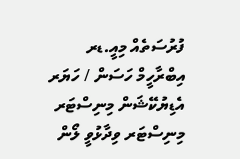ފުރުސަތެއް މިއީ.ޑރ އިބްރާހީމް ހަސަން / ހަޔަރ އެޑިޔުކޭޝަން މިނިސްޓަރ
މިނިސްޓަރ ވިދާޅުވީ ލޯން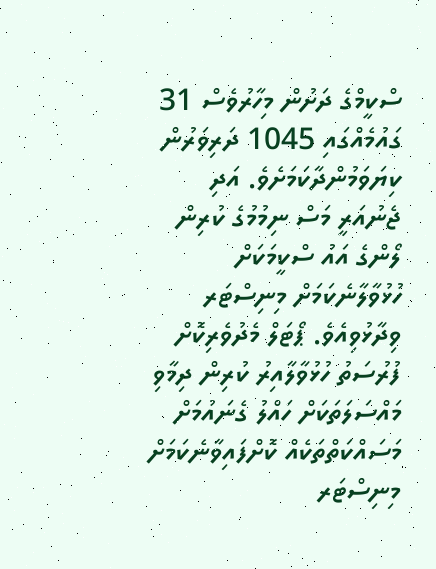ސްކީމްގެ ދަށުން މިހާރުވެސް 31 ގައުމެއްގައި 1045 ދަރިވަރުން ކިޔަވަމުންދާކަމަށެވެ. އަދި ޖެނުއަރީ މަސް ނިމުމުގެ ކުރިން ލޯންގެ އައު ސްކީމަކަށް ހުޅުވާލާނެކަމަށް މިނިސްޓަރ ވިދާޅުވިއެވެ. ޕޯޓަލް މެދުވެރިކޮށް ފުރުސަތު ހުޅުވާލާއިރު ކުރިން ދިމާވި މައްސަލަތަކަށް ހައްލު ގެނައުމަށް މަސައްކަތްތަކެއް ކޮށްފައިވާނެކަމަށް މިނިސްޓަރ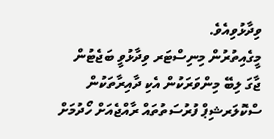ވިދާޅުވިއެވެ.
މީގެއިތުރުން މިނިސްޓަރ ވިދާޅުވީ ބަޖެޓުން ޖާގަ ލިބޭ މިންވަރަކުން އެކި ދާއިރާތަކުން ސްކޮލަރޝިޕް ފުރުސަތުތައް ރާއްޖެއަށް ހޯދުމަށް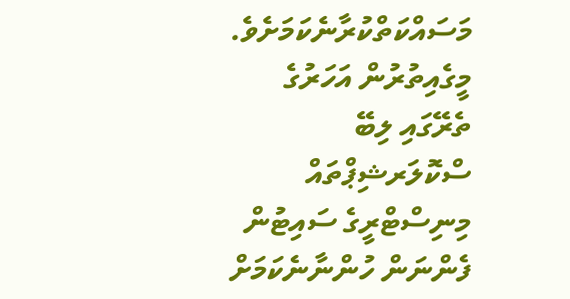މަސައްކަތްކުރާނެކަމަށެވެ. މީގެއިތުރުން އަހަރުގެ ތެރޭގައި ލިބޭ ސްކޮލަރޝިޕްތައް މިނިސްޓްރީގެ ސައިޓުން ފެންނަން ހުންނާނެކަމަށް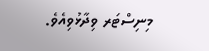މިނިސްޓަރ ވިދާޅުވިއެވެ.